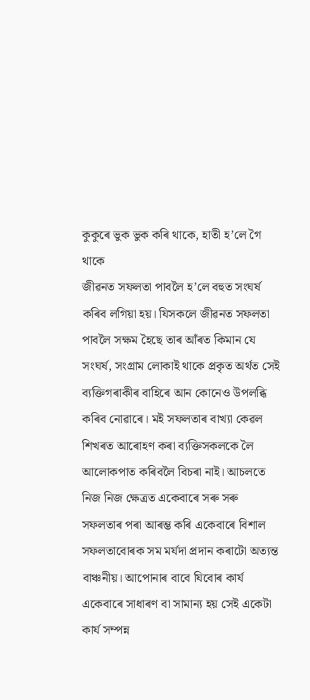কুকুৰে ভুক ভুক কৰি থাকে, হাতী হ’লে গৈ থাকে
জীৱনত সফলতা পাবলৈ হ’লে বহুত সংঘৰ্ষ কৰিব লগিয়া হয়। যিসকলে জীৱনত সফলতা পাবলৈ সক্ষম হৈছে তাৰ আঁৰত কিমান যে সংঘৰ্ষ, সংগ্ৰাম লোকাই থাকে প্ৰকৃত অৰ্থত সেই ব্যক্তিগৰাকীৰ বাহিৰে আন কোনেও উপলব্ধি কৰিব নোৱাৰে। মই সফলতাৰ বাখ্যা কেৱল শিখৰত আৰোহণ কৰা ব্যক্তিসকলকে লৈ আলোকপাত কৰিবলৈ বিচৰা নাই। আচলতে নিজ নিজ ক্ষেত্ৰত একেবাৰে সৰু সৰু সফলতাৰ পৰা আৰম্ভ কৰি একেবাৰে বিশাল সফলতাবোৰক সম মৰ্যদা প্ৰদান কৰাটো অত্যন্ত বাঞ্চনীয়। আপোনাৰ বাবে যিবোৰ কাৰ্য একেবাৰে সাধাৰণ বা সামান্য হয় সেই একেটা কাৰ্য সম্পন্ন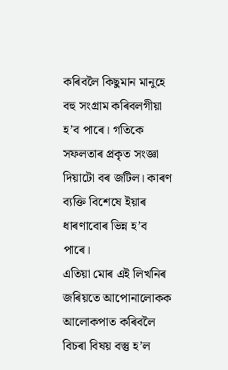কৰিবলৈ কিছুমান মানুহে বহু সংগ্ৰাম কৰিবলগীয়া হ’ব পাৰে। গতিকে সফলতাৰ প্ৰকৃত সংজ্ঞা দিয়াটো বৰ জটিল। কাৰণ ব্যক্তি বিশেষে ইয়াৰ ধাৰণাবোৰ ভিন্ন হ’ব পাৰে।
এতিয়া মোৰ এই লিখনিৰ জৰিয়তে আপোনালোকক আলোকপাত কৰিবলৈ বিচৰা বিষয় বস্তু হ’ল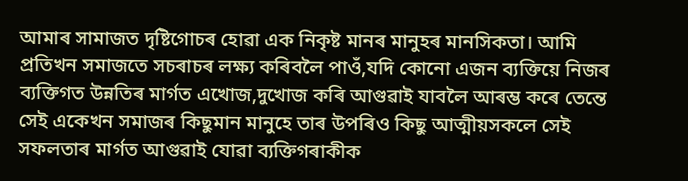আমাৰ সামাজত দৃষ্টিগোচৰ হোৱা এক নিকৃষ্ট মানৰ মানুহৰ মানসিকতা। আমি প্ৰতিখন সমাজতে সচৰাচৰ লক্ষ্য কৰিবলৈ পাওঁ,যদি কোনো এজন ব্যক্তিয়ে নিজৰ ব্যক্তিগত উন্নতিৰ মাৰ্গত এখোজ,দুখোজ কৰি আগুৱাই যাবলৈ আৰম্ভ কৰে তেন্তে সেই একেখন সমাজৰ কিছুমান মানুহে তাৰ উপৰিও কিছু আত্মীয়সকলে সেই সফলতাৰ মাৰ্গত আগুৱাই যোৱা ব্যক্তিগৰাকীক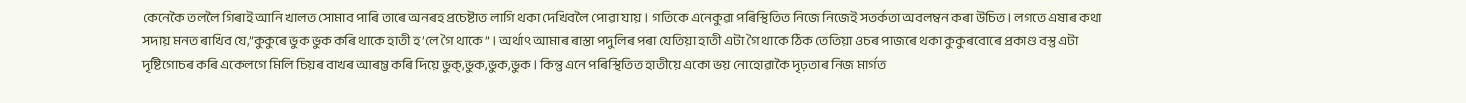কেনেকৈ তললৈ গিৰাই আনি খালত সোমাব পাৰি তাৰে অনৰহ প্ৰচেষ্টাত লাগি থকা দেখিবলৈ পোৱা যায়। গতিকে এনেকুৱা পৰিস্থিতিত নিজে নিজেই সতৰ্কতা অবলম্বন কৰা উচিত। লগতে এষাৰ কথা সদায় মনত ৰাখিব যে,”কুকুৰে ভুক ভুক কৰি থাকে হাতী হ’লে গৈ থাকে ” । অৰ্থাৎ আমাৰ ৰাস্তা পদুলিৰ পৰা যেতিয়া হাতী এটা গৈ থাকে ঠিক তেতিয়া ওচৰ পাজৰে থকা কুকুৰবোৰে প্ৰকাণ্ড বস্তু এটা দৃষ্টিগোচৰ কৰি একেলগে মিলি চিয়ৰ বাখৰ আৰম্ভ কৰি দিয়ে ভুক্,ভুক,ভুক,ভুক। কিন্তু এনে পৰিস্থিতিত হাতীয়ে একো ভয় নোহোৱাকৈ দৃঢ়তাৰ নিজ মাৰ্গত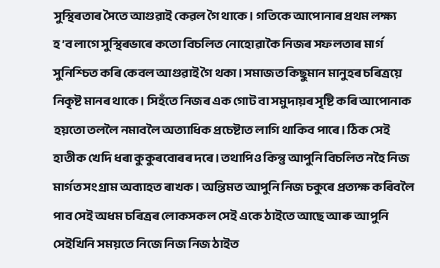সুস্থিৰতাৰ সৈতে আগুৱাই কেৱল গৈ থাকে। গতিকে আপোনাৰ প্ৰথম লক্ষ্য হ’ব লাগে সুস্থিৰভাৰে কতো বিচলিত নোহোৱাকৈ নিজৰ সফলতাৰ মাৰ্গ সুনিশ্চিত কৰি কেবল আগুৱাই গৈ থকা। সমাজত কিছুমান মানুহৰ চৰিত্ৰয়ে নিকৃষ্ট মানৰ থাকে। সিহঁতে নিজৰ এক গোট বা সমুদায়ৰ সৃষ্টি কৰি আপোনাক হয়তো তললৈ নমাবলৈ অত্যাধিক প্ৰচেষ্টাত লাগি থাকিব পাৰে। ঠিক সেই হাতীক খেদি ধৰা কুকুৰবোৰৰ দৰে। তথাপিও কিন্তু আপুনি বিচলিত নহৈ নিজ মাৰ্গত সংগ্ৰাম অব্যাহত ৰাখক । অন্তিমত আপুনি নিজ চকুৰে প্ৰত্যক্ষ কৰিবলৈ পাব সেই অধম চৰিত্ৰৰ লোকসকল সেই একে ঠাইতে আছে আৰু আপুনি সেইখিনি সময়তে নিজে নিজ নিজ ঠাইত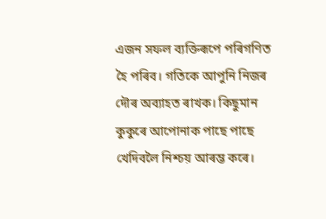এজন সফল ব্যক্তিৰূপে পৰিগণিত হৈ পৰিব। গতিকে আপুনি নিজৰ দৌৰ অব্যাহত ৰাখক। কিছুমান কুকুৰে আপোনাক পাছে পাছে খেদিবলৈ নিশ্চয় আৰম্ভ কৰে।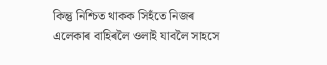কিন্তু নিশ্চিত থাকক সিহঁতে নিজৰ এলেকাৰ বাহিৰলৈ ওলাই যাবলৈ সাহসে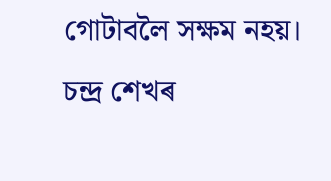গোটাবলৈ সক্ষম নহয়।
চন্দ্ৰ শেখৰ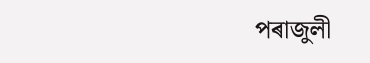পৰাজুলী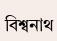বিশ্বনাথ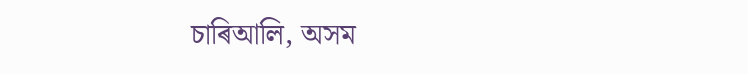চাৰিআলি, অসম